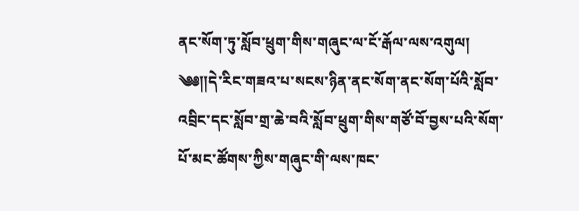ནང་སོག་ཏུ་སློབ་ཕྲུག་གིས་གཞུང་ལ་ངོ་རྒོལ་ལས་འགུལ།
༄༅༎དེ་རིང་གཟའ་པ་སངས་ཉིན་ནང་སོག་ནང་སོག་པོའི་སློབ་འབྲིང་དང་སློབ་གྲ་ཆེ་བའི་སློབ་ཕྲུག་གིས་གཙོ་བོ་བྱས་པའི་སོག་པོ་མང་ཚོགས་ཀྱིས་གཞུང་གི་ལས་ཁང་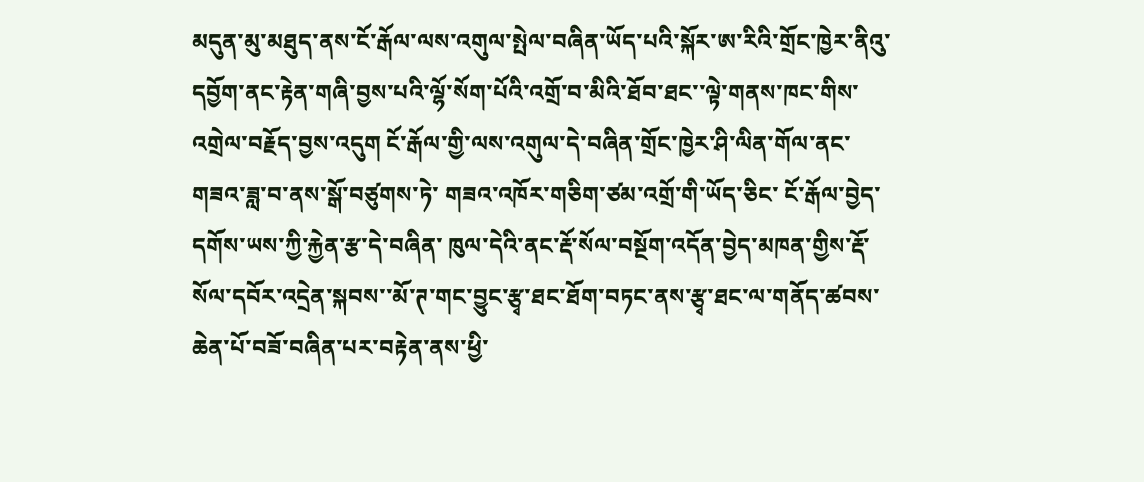མདུན་མུ་མཐུད་ནས་ངོ་རྒོལ་ལས་འགུལ་སྤེལ་བཞིན་ཡོད་པའི་སྐོར་ཨ་རིའི་གྲོང་ཁྱེར་ནིའུ་དབྱོག་ནང་རྟེན་གཞི་བྱས་པའི་ལྷོ་སོག་པོའི་འགྲོ་བ་མིའི་ཐོབ་ཐང་་ལྟེ་གནས་ཁང་གིས་འགྲེལ་བརྗོད་བྱས་འདུག ངོ་རྒོལ་གྱི་ལས་འགུལ་དེ་བཞིན་གྲོང་ཁྱེར་ཤི་ལིན་གོལ་ནང་གཟའ་ཟླ་བ་ནས་སྒོ་བཙུགས་ཏེ་ གཟའ་འཁོར་གཅིག་ཙམ་འགྲོ་གི་ཡོད་ཅིང་ ངོ་རྒོལ་བྱེད་དགོས་ཡས་ཀྱི་རྐྱེན་རྩ་དེ་བཞིན་ ཁུལ་དེའི་ནང་རྡོ་སོལ་བསྔོག་འདོན་བྱེད་མཁན་གྱིས་རྡོ་སོལ་དབོར་འདྲེན་སྐབས་་མོ་ཊ་གང་བྱུང་རྩྭ་ཐང་ཐོག་བཏང་ནས་རྩྭ་ཐང་ལ་གནོད་ཚབས་ཆེན་པོ་བཟོ་བཞིན་པར་བརྟེན་ནས་ཕྱི་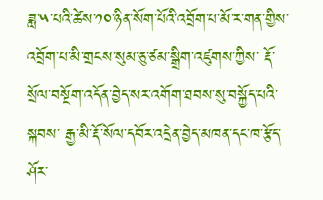ཟླ་༥་པའི་ཚེས་༡༠་ཉིན་སོག་པོའི་འབྲོག་པ་མོ་ར་གན་གྱིས་འབྲོག་པ་མི་གྲངས་སུམ་ཅུ་ཙམ་སྒྲིག་འཛུགས་ཀྱིས་ རྡོ་སྲོལ་བསྔོག་འདོན་བྱེད་སར་འགོག་ཐབས་སུ་བསྐྱོད་པའི་སྐབས་ རྒྱ་མི་རྡོ་སོལ་དབོར་འདྲེན་བྱེད་མཁན་དང་ཁ་རྩོད་ཤོར་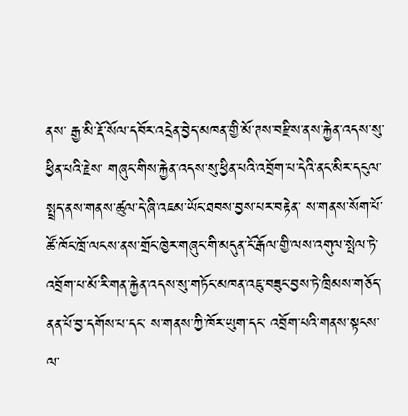ནས་ རྒྱ་མི་རྡོ་སོལ་དབོར་འདྲེན་བྱེད་མཁན་གྱི་མོ་ཊས་བརྫིས་ནས་རྐྱེན་འདས་སུ་ཕྱིན་པའི་རྗེས་ གཞུང་གིས་རྐྱེན་འདས་སུ་ཕྱིན་པའི་འབྲོག་པ་དེའི་ནང་མིར་དངུལ་སྤྲད་ནས་གནས་ཚུལ་དེ་ཞི་འཇམ་ཡོང་ཐབས་བྱས་པར་བརྟེན་ ས་གནས་སོག་པོ་ཚོ་ཁོང་ཁྲོ་ལངས་ནས་གྲོང་ཁྱེར་གཞུང་གི་མདུན་ངོ་རྒོལ་གྱི་ལས་འགུལ་སྤེལ་ཏེ་ འབྲོག་པ་མོ་རི་གན་རྐྱེན་འདས་སུ་གཏོང་མཁན་འཇུ་བཟུང་བྱས་ཏེ་ཁྲིམས་གཅོད་ནན་པོ་བྱ་དགོས་པ་དང་ ས་གནས་ཀྱི་ཁོར་ཡུག་དང་ འབྲོག་པའི་གནས་སྟངས་ལ་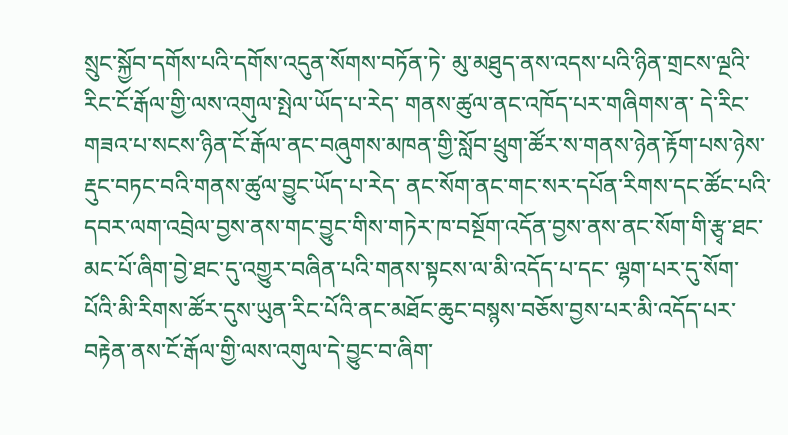སྲུང་སྐྱོབ་དགོས་པའི་དགོས་འདུན་སོགས་བཏོན་ཏེ་ མུ་མཐུད་ནས་འདས་པའི་ཉིན་གྲངས་ལྔའི་རིང་ངོ་རྒོལ་གྱི་ལས་འགུལ་སྤེལ་ཡོད་པ་རེད་ གནས་ཚུལ་ནང་འཁོད་པར་གཞིགས་ན་ དེ་རིང་གཟའ་པ་སངས་ཉིན་ངོ་རྒོལ་ནང་བཞུགས་མཁན་གྱི་སློབ་ཕྲུག་ཚོར་ས་གནས་ཉེན་རྟོག་པས་ཉེས་རྡུང་བཏང་བའི་གནས་ཚུལ་བྱུང་ཡོད་པ་རེད་ ནང་སོག་ནང་གང་སར་དཔོན་རིགས་དང་ཚོང་པའི་དབར་ལག་འབྲེལ་བྱས་ནས་གང་བྱུང་གིས་གཏེར་ཁ་བསྔོག་འདོན་བྱས་ནས་ནང་སོག་གི་རྩྭ་ཐང་མང་པོ་ཞིག་བྱེ་ཐང་དུ་འགྱུར་བཞིན་པའི་གནས་སྟངས་ལ་མི་འདོད་པ་དང་ ལྷག་པར་དུ་སོག་པོའི་མི་རིགས་ཚོར་དུས་ཡུན་རིང་པོའི་ནང་མཐོང་ཆུང་བསྙས་བཅོས་བྱས་པར་མི་འདོད་པར་བརྟེན་ནས་ངོ་རྒོལ་གྱི་ལས་འགུལ་དེ་བྱུང་བ་ཞིག་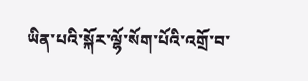ཡིན་པའི་སྐོར་ལྷོ་སོག་པོའི་འགྲོ་བ་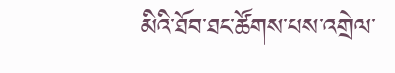མིའི་ཐོབ་ཐང་ཚོགས་པས་འགྲེལ་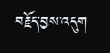བརྗོད་བྱས་འདུག